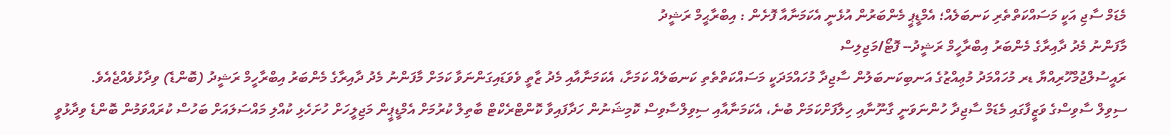މެޑަމް ސާޖި އަކީ މަސައްކަތްތެރި ކަނބަލެއް؛ އެމްޑީޕީ މެންބަރުން އުޅެނީ އެކަމަނާއާ ފޮށެން : އިބްރާޙީމް ރަޝީދު
މާފަންނު މެދު ދާއިރާގެ މެންބަރު އިބްރާހީމް ރަޝީދު-- ފޮޓޯ/މަޖިލިސް
ރައީސުލްޖުމްހޫރިއްޔާ ޑރ މުހައްމަދު މުޢިއްޒުގެ އަނބިކަނބަލުން ސާޖިދާ މުހައްމަދަކީ މަސައްކަތްތެތި ކަނބަލެއް ކަމަށާ، އެކަމަނާއާއި މެދު ޒާތީ ވެވަޑައިގަންނަވާ ކަމަށް މާފަންނު މެދު ދާއިރާގެ މެންބަރު އިބްރާހީމް ރަޝީދު (ބޮންޑެ) ވިދާޅުވެއްޖެއެވެ.
ސިވިލް ސާވިސްގެ ވަޒީފާގައި މެޑަމް ސާޖިދާ ހުންނަވަނީ ގާނޫނާއި ހިލާފަށްކަމަށް ބުނެ، އެކަމަނާއާއި ސިވިލްސާވިސް ކޮމިޝަނުން ހަދާފައިވާ ކޮންޓްރެކްޓް ބާތިލް ކުރުމަށް އެމްޑީޕީން މަޖިލީހަށް ހުށަހެޅި ކުއްލި މައްސަލައަށް ބަހުސް ކުރައްވަމުން ބޮންޑެ ވިދާޅުވީ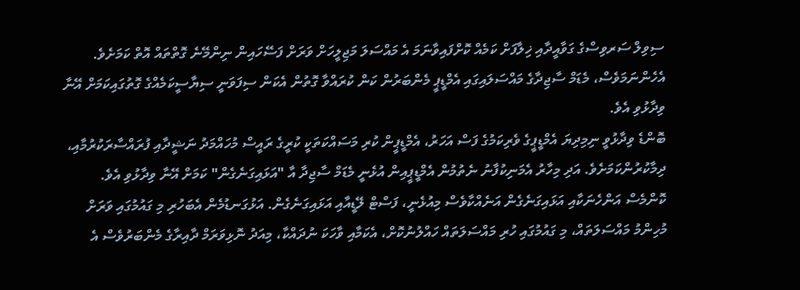ސިވިލް ސަރވިސްގެ ގަވާއީދާއި ޚިލާފަށް ކަމެއް ކޮށްފައިވާނަމަ އެ މައްސަލަ މަޖިލީހަށް ވަރަށް ފަސޭހައިން ނިންމޭނެ ގޮތްތައް އޮތް ކަމަށެވެ.
އެހެންނަމަވެސް، މެޑަމް ސާޖިދާގެ މައްސަލައިގައި އެމްޑީޕީ މެންބަރުން ކަން ކުރައްވާ ގޮތުން އެކަން ސިފަވަނީ ސިޔާސީކަމެއްގެ ގޮތުގައިކަމަށް އޭނާ ވިދާޅުވި އެވެ.
ބޮންޑެ ވިދާޅުވީ ނިމިދިޔަ އެމްޑީޕީގެ ވެރިކަމުގެ ފަސް އަހަރު، އެމްޑީޕީން ކުރި މަސައްކަތަކީ ކުރީގެ ރައީސް މުހައްމަދު ނަޝީދާއި ފުރައްސާރަކުރުމާއި، ދިމާކުރުންކަމަށެވެ. އަދި މިހާރު އެމަނިކުފާނު ނެތުމުން އެމްޑީޕީއިން އުޅެނީ މެޑަމް ސާޖިދާ އާ "އަޅައިގަނެގެން" ކަމަށް އޭނާ ވިދާޅުވި އެވެ.
ކޮންމެސް އަންހެނަކާއި އަޅައިގަނެގެން އަނެއްކާވެސް މިއުޅެނީ، ފަސްޓް ލޭޑީއާއި އަޅައިގަނެގެން. އަޅުގަނޑުމެން އެބަހުރި މި ގައުމުގައި ވަރަށް މުހިންމު މައްސަލަތައް، މި ގައުމުގައި ހުރި މައްސަލަތައް ހައްލުނުކޮށް، އެކަމާއި ވާހަކަ ނުދައްކާ، މިއަދު ނޮޅިވަރަމް ދާއިރާގެ މެންބަރުވެސް އެ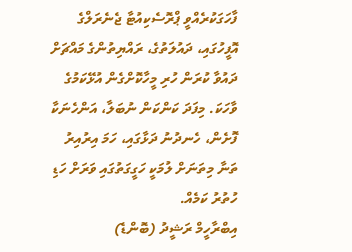ފާހަގަކުރެއްވީ ޕްރޮސެކިއުޓާ ޖެނެރަލްގެ އޮފީހުގައި، ދައުލަތުގެ، ރައްޔިތުންގެ މައްޗަށް ދައުވާ ކުރަން ހުރި މީހާކޮށްގެން އުޅޭކަމުގެ ވާހަކަ. މިފަދަ ކަންކަން ނުބަލާ، އަންހެނަކާ ފޮށެން، ހެނދުނު ދަޅާގައި، ހަމަ އިރުއިރު ތަނާ މިތަނަށް ލުމަކީ ހަގީގަތުގައި ވަރަށް ހަޑި ހުތުރު ކަމެއް.
އިބްރާހީމް ރަޝީދު (ބޮންޑެ)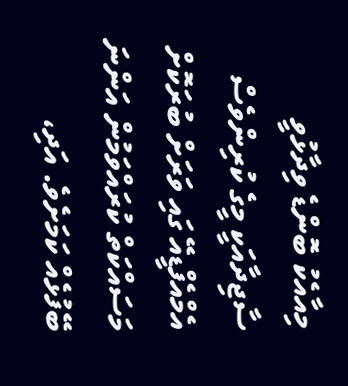މިއާއެކު ބޮންޑެ ވިދާޅުވީ ސާޖިދާއަކީ މީގެ ކުރިންވެސް އެމްއެފްޑީއޭ ގައި ވަރަށް ބުރަކޮށް މަސައްކަތް ކުރައްވަމުން އަންނަ ބޭފުޅެއް ކަމަށެވެ. އަދި،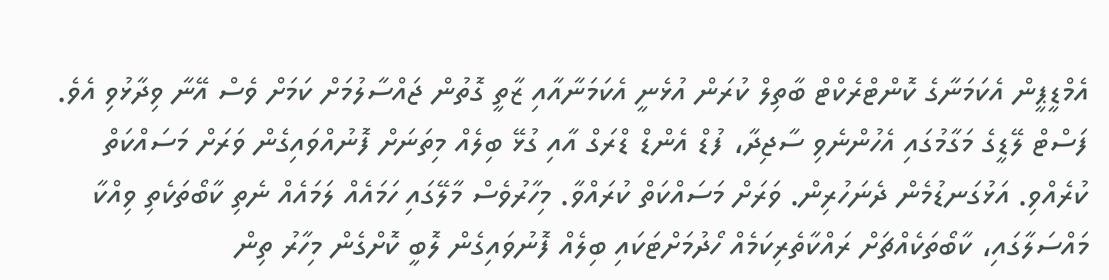އެމްޑީޕީން އެކަމަނާގެ ކޮންޓްރެކްޓް ބާތިލް ކުރަން އުޅެނީ އެކަމަނާއާއި ޒާތީ ގޮތުން ޖައްސާލުމަށް ކަމަށް ވެސް އޭނާ ވިދާޅުވި އެވެ.
ފަސްޓް ލޭޑީގެ މަގާމުގައި އެހުންނެވި ސާޖިދާ، ފުޑް އެންޑް ޑްރަގް އާއި ގުޅޭ ބިލެއް މިތަނަށް ފޮނުއްވައިގެން ވަރަށް މަސައްކަތް ކުރެއްވި. އަޅުގަނޑުމެން ދެނަހުރިން. ވަރަށް މަސައްކަތް ކުރައްވާ. މިހާރުވެސް މާލޭގައި ހަމައެއް ލަމައެއް ނެތި ކާބޯތަކެތި ވިއްކާ މައްސަލާގައި، ކާބޯތަކެއްޗަށް ރައްކާތެރިކަމެއް ހޯދުމަށްޓަކައި ބިލެއް ފޮނުވައިގެން ލޮބީ ކޮށްގެން މިހާރު ތިން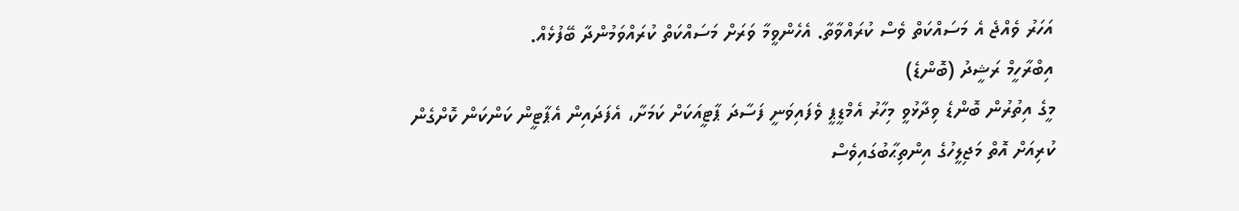އަހަރު ވެއްޖެ އެ މަސައްކަތް ވެސް ކުރައްވާތާ. އެހެންވީމާ ވަރަށް މަސައްކަތް ކުރައްވަމުންދާ ބޭފުޅެއް.
އިބްރާހީމް ރަޝީދު (ބޮންޑެ)
މީގެ އިތުރުން ބޮންޑެ ވިދާޅުވީ މިހާރު އެމްޑީޕީ ވެފައިވަނީ ފަސާދަ ޕާޓީއަކަށް ކަމަށާ، އެފަދައިން އެޕާޓީން ކަންކަން ކޮށްގެން ކުރިއަށް އޮތް މަޖިލީހުގެ އިންތިޙާބުގައިވެސް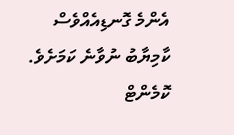އެންމެ ގޮނޑިއެއްވެސް ކާމިޔާބު ނުވާނެ ކަމަށެވެ.
ކޮމެންޓް